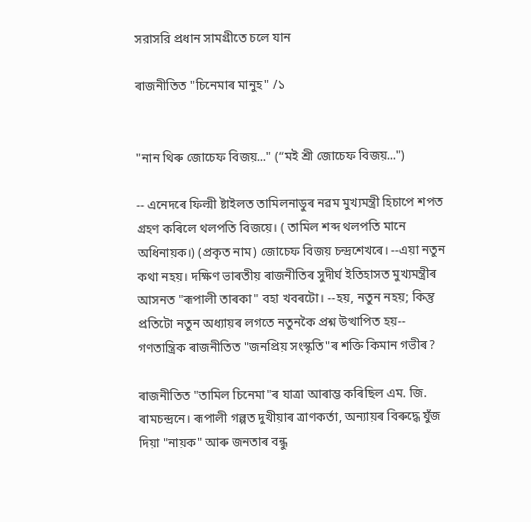সরাসরি প্রধান সামগ্রীতে চলে যান

ৰাজনীতিত "চিনেমাৰ মানুহ" /১


"নান থিৰু জোচেফ বিজয়..." (“মই শ্ৰী জোচেফ বিজয়...")

-- এনেদৰে ফিল্মী ষ্টাইলত তামিলনাডুৰ নৱম মুখ্যমন্ত্ৰী হিচাপে শপত গ্ৰহণ কৰিলে থলপতি বিজয়ে। ( তামিল শব্দ থলপতি মানে অধিনায়ক।) (প্ৰকৃত নাম) জোচেফ বিজয় চন্দ্ৰশেখৰে। --এয়া নতুন কথা নহয়। দক্ষিণ ভাৰতীয় ৰাজনীতিৰ সুদীৰ্ঘ ইতিহাসত মুখ্যমন্ত্ৰীৰ আসনত "ৰূপালী তাৰকা" বহা খবৰটো। --হয়, নতুন নহয়; কিন্তু প্ৰতিটো নতুন অধ্যায়ৰ লগতে নতুনকৈ প্ৰশ্ন উত্থাপিত হয়-- গণতান্ত্ৰিক ৰাজনীতিত "জনপ্রিয় সংস্কৃতি"ৰ শক্তি কিমান গভীৰ?

ৰাজনীতিত "তামিল চিনেমা"ৰ যাত্ৰা আৰাম্ভ কৰিছিল এম. জি. ৰামচন্দ্রনে। ৰূপালী গল্পত দুখীয়াৰ ত্ৰাণকৰ্তা, অন্যায়ৰ বিৰুদ্ধে যুঁজ দিয়া "নায়ক" আৰু জনতাৰ বন্ধু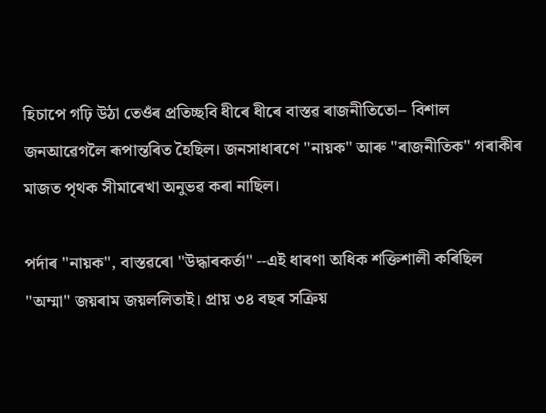হিচাপে গঢ়ি উঠা তেওঁৰ প্ৰতিচ্ছবি ধীৰে ধীৰে বাস্তৱ ৰাজনীতিতো-- বিশাল জনআৱেগলৈ ৰূপান্তৰিত হৈছিল। জনসাধাৰণে "নায়ক" আৰু "ৰাজনীতিক" গৰাকীৰ মাজত পৃথক সীমাৰেখা অনুভৱ কৰা নাছিল।

পৰ্দাৰ "নায়ক", বাস্তৱৰো "উদ্ধাৰকর্তা" --এই ধাৰণা অধিক শক্তিশালী কৰিছিল "অম্মা" জয়ৰাম জয়ললিতাই। প্ৰায় ৩৪ বছৰ সক্ৰিয়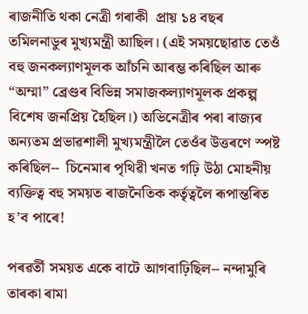ৰাজনীতি থকা নেত্ৰী গৰাকী  প্ৰায় ১৪ বছৰ তমিলনাডুৰ মুখ্যমন্ত্ৰী আছিল। (এই সময়ছোৱাত তেওঁ বহু জনকল্যাণমূলক আঁচনি আৰম্ভ কৰিছিল আৰু “অম্মা” ব্ৰেণ্ডৰ বিভিন্ন সমাজকল্যাণমূলক প্ৰকল্প বিশেষ জনপ্ৰিয় হৈছিল।) অভিনেত্ৰীৰ পৰা ৰাজ্যৰ অন্যতম প্ৰভাৱশালী মুখ্যমন্ত্ৰীলৈ তেওঁৰ উত্তৰণে স্পষ্ট কৰিছিল--  চিনেমাৰ পৃথিৱী খনত গঢ়ি উঠা মোহনীয় ব্যক্তিত্ব বহু সময়ত ৰাজনৈতিক কৰ্তৃত্বলৈ ৰূপান্তৰিত হ’ব পাৰে!

পৰৱৰ্তী সময়ত একে বাটে আগবাঢ়িছিল-- নন্দামুৰি তাৰকা ৰামা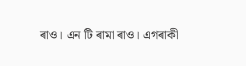ৰাও। এন টি ৰামা ৰাও। এগৰাকী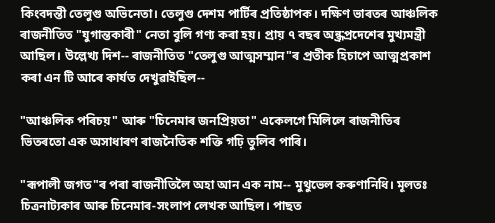কিংবদন্তী তেলুগু অভিনেতা। তেলুগু দেশম পার্টিৰ প্ৰতিষ্ঠাপক। দক্ষিণ ভাৰতৰ আঞ্চলিক ৰাজনীতিত "যুগান্তকাৰী" নেতা বুলি গণ্য কৰা হয়। প্ৰায় ৭ বছৰ অন্ধ্রপ্রদেশেৰ মুখ্যমন্ত্ৰী আছিল। উল্লেখ্য দিশ-- ৰাজনীতিত "তেলুগু আত্মসম্মান"ৰ প্ৰতীক হিচাপে আত্মপ্ৰকাশ কৰা এন টি আৰে কাৰ্যত দেখুৱাইছিল--

"আঞ্চলিক পৰিচয়" আৰু "চিনেমাৰ জনপ্ৰিয়তা" একেলগে মিলিলে ৰাজনীতিৰ ভিতৰতো এক অসাধাৰণ ৰাজনৈতিক শক্তি গঢ়ি তুলিব পাৰি।

"ৰূপালী জগত"ৰ পৰা ৰাজনীতিলৈ অহা আন এক নাম-- মুথুভেল কৰুণানিধি। মূলতঃ চিত্ৰনাট্যকাৰ আৰু চিনেমাৰ-সংলাপ লেখক আছিল। পাছত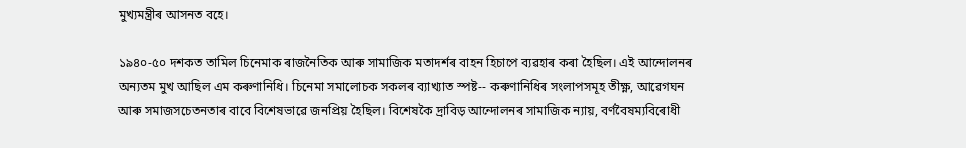মুখ্যমন্ত্ৰীৰ আসনত বহে।

১৯৪০-৫০ দশকত তামিল চিনেমাক ৰাজনৈতিক আৰু সামাজিক মতাদৰ্শৰ বাহন হিচাপে ব্যৱহাৰ কৰা হৈছিল। এই আন্দোলনৰ অন্যতম মুখ আছিল এম কৰুণানিধি। চিনেমা সমালোচক সকলৰ ব্যাখ্যাত স্পষ্ট-- কৰুণানিধিৰ সংলাপসমূহ তীক্ষ্ণ, আৱেগঘন আৰু সমাজসচেতনতাৰ বাবে বিশেষভাৱে জনপ্ৰিয় হৈছিল। বিশেষকৈ দ্রাবিড় আন্দোলনৰ সামাজিক ন্যায়, বৰ্ণবৈষম্যবিৰোধী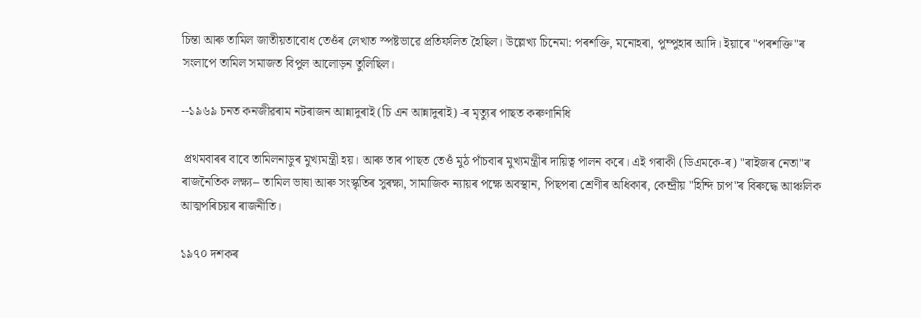চিন্তা আৰু তামিল জাতীয়তাবোধ তেওঁৰ লেখাত স্পষ্টভাৱে প্ৰতিফলিত হৈছিল। উল্লেখ্য চিনেমা: পৰশক্তি, মনোহৰা, পুম্পুহাৰ আদি। ইয়াৰে "পৰশক্তি"ৰ সংলাপে তামিল সমাজত বিপুল আলোড়ন তুলিছিল।

--১৯৬৯ চনত কনজীৱৰাম নটৰাজন আন্নাদুৰাই (চি এন আন্নাদুৰাই) -ৰ মৃত্যুৰ পাছত কৰুণানিধি

 প্ৰথমবাৰৰ বাবে তামিলনাডুৰ মুখ্যমন্ত্ৰী হয়। আৰু তাৰ পাছত তেওঁ মুঠ পাঁচবাৰ মুখ্যমন্ত্ৰীৰ দায়িত্ব পালন কৰে। এই গৰাকী (ডিএমকে-ৰ) "ৰাইজৰ নেতা"ৰ ৰাজনৈতিক লক্ষ্য-- তামিল ভাষা আৰু সংস্কৃতিৰ সুৰক্ষা, সামাজিক ন্যায়ৰ পক্ষে অবস্থান, পিছপৰা শ্ৰেণীৰ অধিকাৰ, কেন্দ্ৰীয় "হিন্দি চাপ"ৰ বিৰুদ্ধে আঞ্চলিক আত্মপৰিচয়ৰ ৰাজনীতি।

১৯৭০ দশকৰ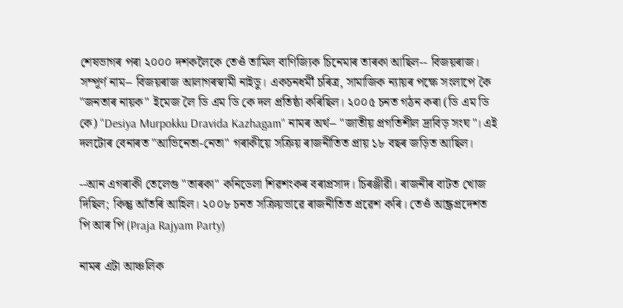শেষভাগৰ পৰা ২০০০ দশকলৈকে তেওঁ তামিল বাণিজ্যিক চিনেমাৰ তাৰকা আছিল-- বিজয়ৰাজ। সম্পূৰ্ণ নাম-- বিজয়ৰাজ আলাগৰস্বামী নাইডু। একচনধর্মী চৰিত্ৰ, সামাজিক ন্যায়ৰ পক্ষে সংলাপে কৈ "জনতাৰ নায়ক" ইমেজ লৈ ডি এম ডি কে দল প্ৰতিষ্ঠা কৰিছিল। ২০০৫ চনত গঠন কৰা (ডি এম ডি কে) "Desiya Murpokku Dravida Kazhagam" নামৰ অৰ্থ-- "জাতীয় প্ৰগতিশীল দ্রাবিড় সংঘ"। এই দলটোৰ বেনাৰত "আভিনেতা-নেতা" গৰাকীয়ে সক্ৰিয় ৰাজনীতিত প্ৰায় ১৮ বছৰ জড়িত আছিল।

--আন এগৰাকী তেলেগু "তাৰকা" কনিডেলা শিৱশংকৰ বৰাপ্ৰসাদ। চিৰঞ্জীৱী। ৰাজনীৰ বাটত খোজ দিছিল; কিন্তু আঁতৰি আহিল। ২০০৮ চনত সক্ৰিয়ভাৱে ৰাজনীতিত প্ৰৱেশ কৰি। তেওঁ আন্ধ্ৰপ্ৰদেশত পি আৰ পি (Praja Rajyam Party)

নামৰ এটা আঞ্চলিক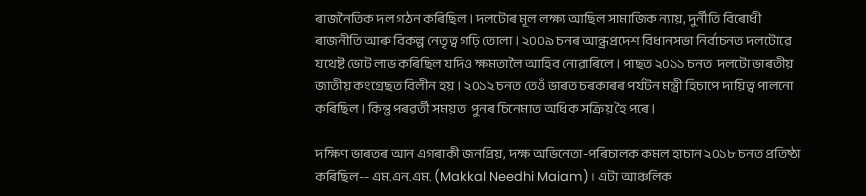ৰাজনৈতিক দল গঠন কৰিছিল। দলটোৰ মূল লক্ষ্য আছিল সামাজিক ন্যায়, দুৰ্নীতি বিৰোধী ৰাজনীতি আৰু বিকল্প নেতৃত্ব গঢ়ি তোলা। ২০০৯ চনৰ আন্ধ্ৰপ্ৰদেশ বিধানসভা নিৰ্বাচনত দলটোৱে যথেষ্ট ভোট লাভ কৰিছিল যদিও ক্ষমতালৈ আহিব নোৱাৰিলে। পাছত ২০১১ চনত  দলটো ভাৰতীয় জাতীয় কংগ্ৰেছত বিলীন হয়। ২০১২ চনত তেওঁ ভাৰত চৰকাৰৰ পৰ্যটন মন্ত্ৰী হিচাপে দায়িত্ব পালনো কৰিছিল। কিন্তু পৰৱৰ্তী সময়ত  পুনৰ চিনেমাত অধিক সক্ৰিয় হৈ পৰে।

দক্ষিণ ভাৰতৰ আন এগৰাকী জনপ্ৰিয়, দক্ষ অভিনেতা-পৰিচালক কমল হাচান ২০১৮ চনত প্ৰতিষ্ঠা কৰিছিল-- এম.এন.এম. (Makkal Needhi Maiam)। এটা আঞ্চলিক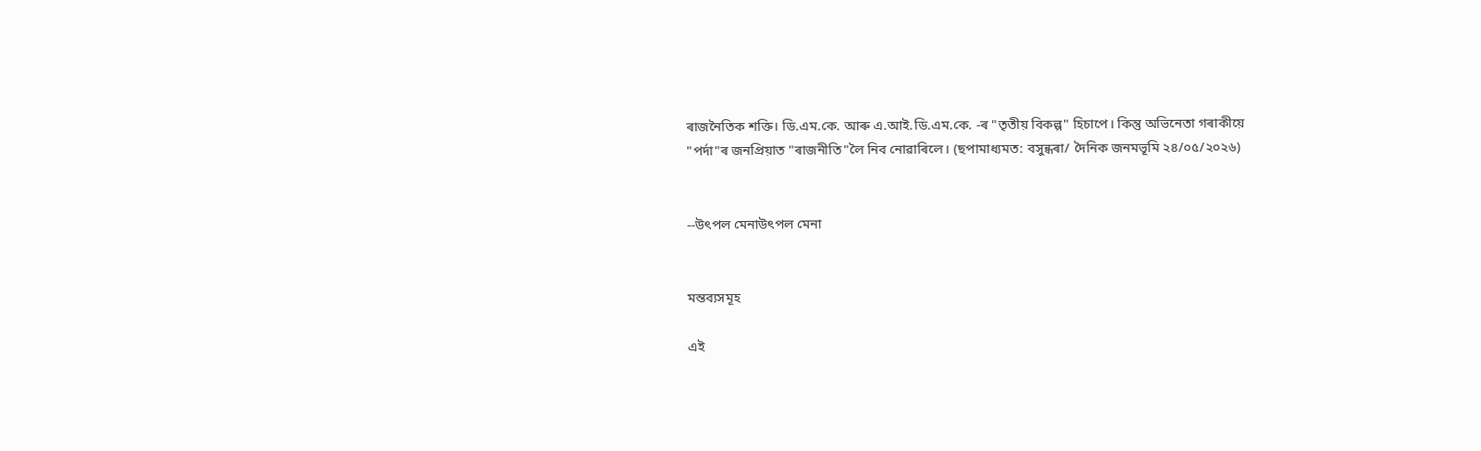ৰাজনৈতিক শক্তি। ডি.এম.কে. আৰু এ.আই.ডি.এম.কে. -ৰ "তৃতীয় বিকল্প" হিচাপে। কিন্তু অভিনেতা গৰাকীয়ে "পৰ্দা"ৰ জনপ্ৰিয়াত "ৰাজনীতি"লৈ নিব নোৱাৰিলে। (ছপামাধ্যমত: বসুন্ধৰা/ দৈনিক জনমভূমি ২৪/০৫/২০২৬)


--উৎপল মেনাউৎপল মেনা


মন্তব্যসমূহ

এই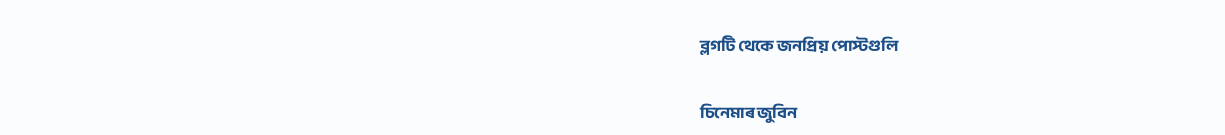ব্লগটি থেকে জনপ্রিয় পোস্টগুলি

চিনেমাৰ জুবিন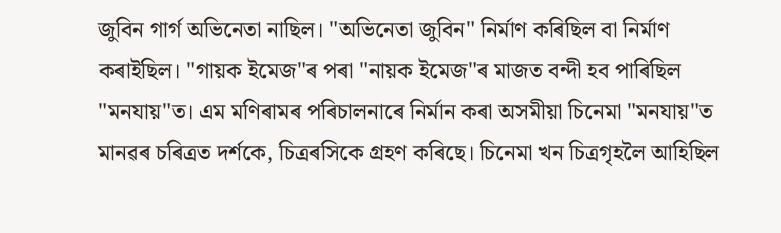জুবিন গাৰ্গ অভিনেতা নাছিল। "অভিনেতা জুবিন" নিৰ্মাণ কৰিছিল বা নিৰ্মাণ কৰাইছিল। "গায়ক ইমেজ"ৰ পৰা "নায়ক ইমেজ"ৰ মাজত বন্দী হব পাৰিছিল "মনযায়"ত। এম মণিৰামৰ পৰিচালনাৰে নিৰ্মান কৰা অসমীয়া চিনেমা "মনযায়"ত মানৱৰ চৰিত্ৰত দৰ্শকে, চিত্ৰৰসিকে গ্ৰহণ কৰিছে। চিনেমা খন চিত্ৰগৃহলৈ আহিছিল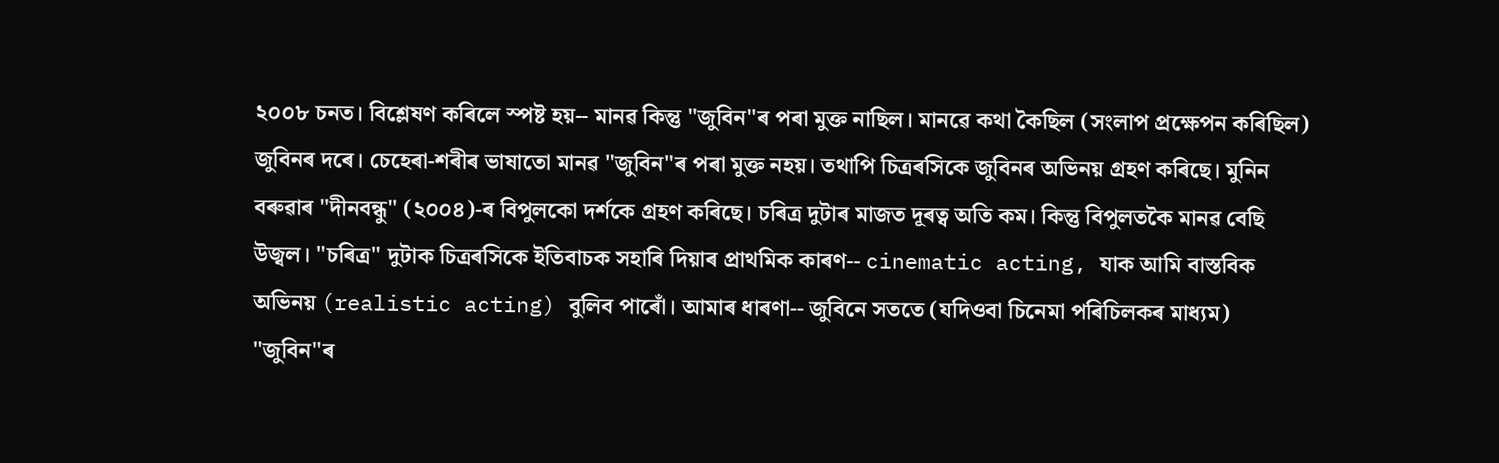২০০৮ চনত। বিশ্লেষণ কৰিলে স্পষ্ট হয়-- মানৱ কিন্তু "জুবিন"ৰ পৰা মুক্ত নাছিল। মানৱে কথা কৈছিল (সংলাপ প্ৰক্ষেপন কৰিছিল) জুবিনৰ দৰে। চেহেৰা-শৰীৰ ভাষাতো মানৱ "জুবিন"ৰ পৰা মুক্ত নহয়। তথাপি চিত্ৰৰসিকে জুবিনৰ অভিনয় গ্ৰহণ কৰিছে। মুনিন বৰুৱাৰ "দীনবন্ধু" (২০০৪)-ৰ বিপুলকো দৰ্শকে গ্ৰহণ কৰিছে। চৰিত্ৰ দুটাৰ মাজত দূৰত্ব অতি কম। কিন্তু বিপুলতকৈ মানৱ বেছি উজ্বল। "চৰিত্ৰ" দুটাক চিত্ৰৰসিকে ইতিবাচক সহাৰি দিয়াৰ প্ৰাথমিক কাৰণ-- cinematic acting, যাক আমি বাস্তবিক অভিনয় (realistic acting) বুলিব পাৰোঁ। আমাৰ ধাৰণা-- জুবিনে সততে (যদিওবা চিনেমা পৰিচিলকৰ মাধ্যম) "জুবিন"ৰ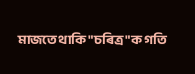মাজতে থাকি "চৰিত্ৰ"ক গতি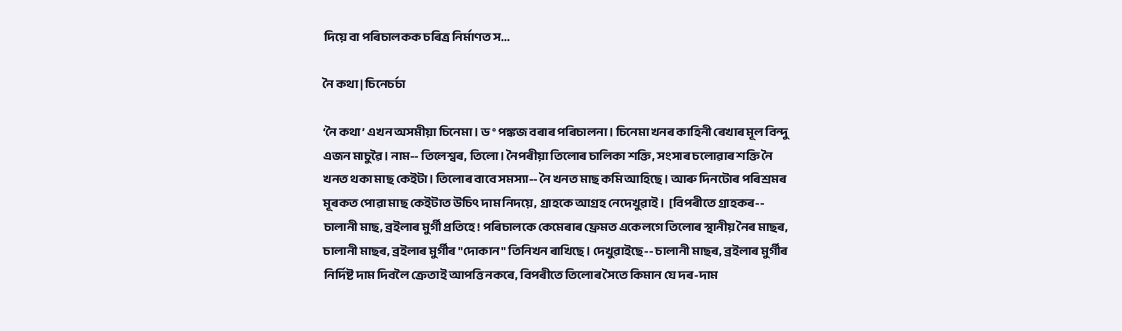দিয়ে বা পৰিচালকক চৰিত্ৰ নিৰ্মাণত স...

নৈ কথা | চিনেচৰ্চা

‘নৈ কথা’ এখন অসমীয়া চিনেমা। ড° পঙ্কজ বৰাৰ পৰিচালনা। চিনেমা খনৰ কাহিনী ৰেখাৰ মূল বিন্দু এজন মাচুৱৈ। নাম-- তিলেশ্বৰ, তিলো। নৈপৰীয়া তিলোৰ চালিকা শক্তি, সংসাৰ চলোৱাৰ শক্তি নৈ খনত থকা মাছ কেইটা। তিলোৰ বাবে সমস্যা-- নৈ খনত মাছ কমি আহিছে। আৰু দিনটোৰ পৰিশ্ৰমৰ মূৰকত পোৱা মাছ কেইটাত উচিৎ দাম নিদয়ে, গ্ৰাহকে আগ্ৰহ নেদেখুৱাই।  [বিপৰীতে গ্ৰাহকৰ-- চালানী মাছ, ব্ৰইলাৰ মুৰ্গী প্ৰতিহে! পৰিচালকে কেমেৰাৰ ফ্ৰেমত একেলগে তিলোৰ স্থানীয় নৈৰ মাছৰ, চালানী মাছৰ, ব্ৰইলাৰ মুৰ্গীৰ "দোকান" তিনিখন ৰাখিছে। দেখুৱাইছে-- চালানী মাছৰ, ব্ৰইলাৰ মুৰ্গীৰ নিৰ্দিষ্ট দাম দিবলৈ ক্ৰেতাই আপত্তি নকৰে, বিপৰীতে তিলোৰ সৈতে কিমান যে দৰ-দাম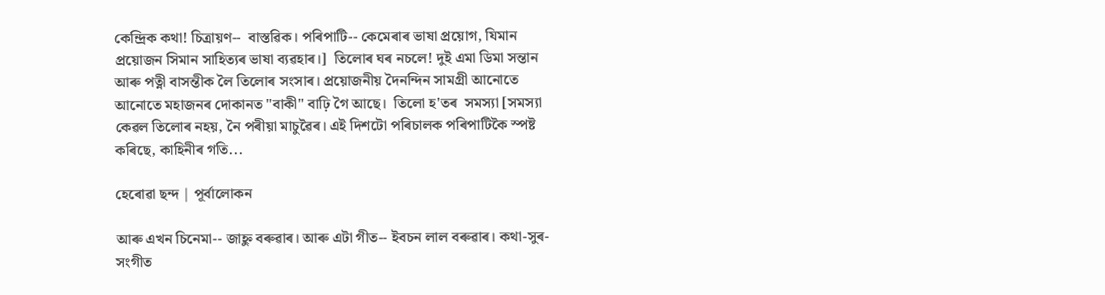কেন্দ্ৰিক কথা! চিত্ৰায়ণ--  বাস্তৱিক। পৰিপাটি-- কেমেৰাৰ ভাষা প্ৰয়োগ, যিমান প্ৰয়োজন সিমান সাহিত্যৰ ভাষা ব্যৱহাৰ।]  তিলোৰ ঘৰ নচলে! দুই এমা ডিমা সন্তান আৰু পত্নী বাসন্তীক লৈ তিলোৰ সংসাৰ। প্ৰয়োজনীয় দৈনন্দিন সামগ্ৰী আনোতে আনোতে মহাজনৰ দোকানত "বাকী" বাঢ়ি গৈ আছে।  তিলো হ'তৰ  সমস্যা [সমস্যা কেৱল তিলোৰ নহয়, নৈ পৰীয়া মাচুৱৈৰ। এই দিশটো পৰিচালক পৰিপাটিকৈ স্পষ্ট কৰিছে, কাহিনীৰ গতি...

হেৰোৱা ছন্দ | পূৰ্বালোকন

আৰু এখন চিনেমা-- জাহ্নু বৰুৱাৰ। আৰু এটা গীত-- ইবচন লাল বৰুৱাৰ। কথা-সুৰ-সংগীত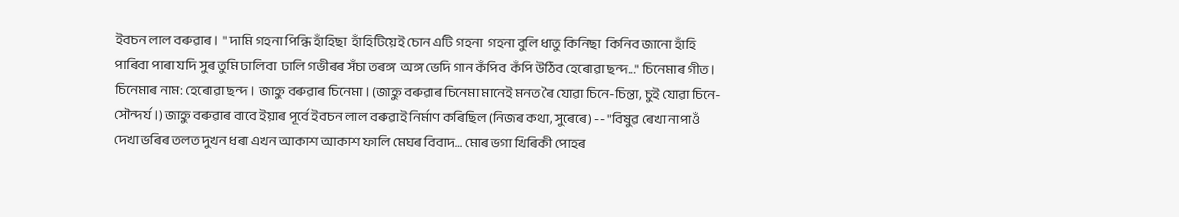ইবচন লাল বৰুৱাৰ।  " দামি গহনা পিন্ধি হাঁহিছা  হাঁহিটিয়েই চোন এটি গহনা  গহনা বুলি ধাতু কিনিছা  কিনিব জানো হাঁহি পাৰিবা পাৰা যদি সুৰ তুমি ঢালিবা  ঢালি গভীৰৰ সঁচা তৰঙ্গ  অঙ্গ ভেদি গান কঁপিব  কঁপি উঠিব হেৰোৱা ছন্দ..." চিনেমাৰ গীত।  চিনেমাৰ নাম: হেৰোৱা ছন্দ।  জাহ্নু বৰুৱাৰ চিনেমা। (জাহ্নু বৰুৱাৰ চিনেমা মানেই মনত ৰৈ যোৱা চিনে-চিন্তা, চুই যোৱা চিনে-সৌন্দৰ্য।) জাহ্নু বৰুৱাৰ বাবে ইয়াৰ পূৰ্বে ইবচন লাল বৰুৱাই নিৰ্মাণ কৰিছিল (নিজৰ কথা, সুৰেৰে) -- "বিষুৱ ৰেখা নাপাওঁ দেখা ভৰিৰ তলত দুখন ধৰা এখন আকাশ আকাশ ফালি মেঘৰ বিবাদ… মোৰ ভগা খিৰিকী পোহৰ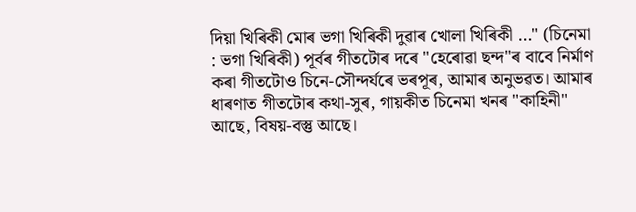দিয়া খিৰিকী মোৰ ভগা খিৰিকী দুৱাৰ খোলা খিৰিকী …" (চিনেমা : ভগা খিৰিকী) পূৰ্বৰ গীতটোৰ দৰে "হেৰোৱা ছন্দ"ৰ বাবে নিৰ্মাণ কৰা গীতটোও চিনে-সৌন্দৰ্যৰে ভৰপূৰ, আমাৰ অনুভৱত। আমাৰ ধাৰণাত গীতটোৰ কথা-সুৰ, গায়কীত চিনেমা খনৰ "কাহিনী" আছে, বিষয়-বস্তু আছে।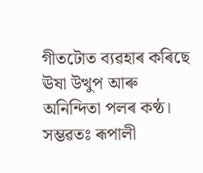গীতটোত ব্যৱহাৰ কৰিছে ঊষা উত্থুপ আৰু অনিন্দিতা পলৰ কণ্ঠ। সম্ভৱতঃ ৰূপালী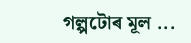গল্পটোৰ মূল ...